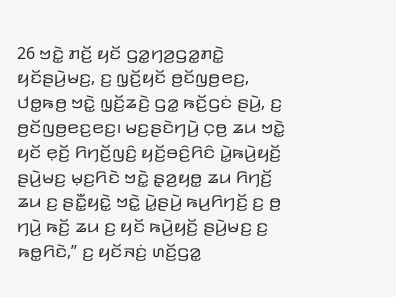26 ꤠꤢꤧ꤭ ꤊꤢꤩ꤬ ꤟꤢꤩ ꤞꤤ꤭ꤚꤤ꤬ꤞꤤ꤭ꤊꤢꤧ꤭ ꤟꤢꤩꤔꤣꤧ꤬ꤗꤢ꤬, ꤢ꤬ ꤜ꤫ꤢꤩ꤬ꤟꤢꤩ ꤥ꤬ꤢꤩꤜꤥ꤬ꤕꤢ꤬, ꤓꤥ꤭ꤒꤥ꤬ ꤠꤢꤧ꤭ ꤜ꤫ꤢꤩ꤬ꤘꤢꤧ꤬ ꤞꤤ꤭ ꤒꤢꤩ꤬ꤞꤢꤦ ꤔꤣꤧ꤬, ꤢ꤬ ꤥ꤬ꤢꤩꤜꤥ꤬ꤕꤢ꤬ꤕꤢ꤬꤯ ꤗꤢ꤬ꤔꤢꤧꤚꤣꤧ꤬ ꤍ꤫ꤥ꤬ ꤘꤣ ꤠꤢꤧ꤭ ꤟꤢꤩ ꤕ꤫ꤢꤩ꤬ ꤖꤚꤢꤩ꤬ꤜꤢꤨ꤬ ꤟꤢꤩ꤬ꤋꤢꤨ꤬ꤖꤢꤨ ꤣꤧ꤭ꤒꤣꤧ꤬ꤟꤢꤩ꤬ ꤔꤣꤧ꤬ꤗꤢ꤬ ꤗ꤫ꤢ꤬ꤖꤢꤧ ꤠꤢꤧ꤭ ꤔ꤫ꤤ꤬ꤟꤥ꤭ ꤘꤣ ꤖꤚꤢꤩ꤬ ꤘꤣ ꤢ꤬ ꤔꤢꤪ꤭ꤟꤢꤧ꤭ ꤠꤢꤧ꤭ ꤣꤧ꤭ꤔꤣꤧ꤬ ꤒꤣ꤬ꤖꤚꤢꤩ꤬ ꤢ꤬ ꤥ꤬ ꤚꤣꤧ꤬ ꤒꤢꤩ꤬ ꤘꤣ ꤢ꤬ ꤟꤢꤩ ꤒꤣꤧ꤬ꤟꤢꤩ꤬ ꤔꤣꤧ꤬ꤗꤢ꤬ ꤢ꤬ ꤒꤥ꤭ꤖꤢꤧ,” ꤢ꤬ ꤟꤢꤩꤏꤢꤦ꤬ ꤛꤢꤩ꤬ꤞꤤ꤭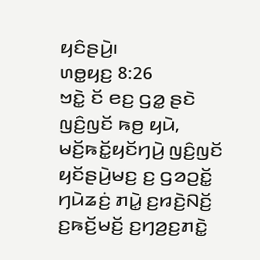ꤟꤢꤨꤔꤣꤧ꤬꤯
ꤛꤥ꤭ꤟꤢ꤬ 8:26
ꤠꤢꤧ꤭ ꤢꤩ ꤕꤢ꤬ ꤞꤤ꤭ ꤔꤢꤧ ꤜꤢꤨ꤬ꤜꤢꤩ ꤒꤥ꤬ ꤟꤣꤧ, ꤗꤢꤩ꤬ꤒꤢꤩ꤭ꤟꤢꤩꤚꤣꤧ꤬ ꤜꤢꤨ꤬ꤜꤢꤩ ꤟꤢꤩꤔꤣꤧ꤬ꤗꤢ꤬ ꤢ꤬ ꤞꤤꤑꤢꤩ꤭ ꤚꤣꤧꤘꤢꤦ꤬ ꤊꤣꤧ꤭ ꤢ꤬ꤙꤢꤧ꤬ꤡꤢꤩ꤬ ꤢ꤬ꤒꤢꤩ꤬ꤗꤢꤩ꤬ ꤢ꤬ꤚꤤ꤬ꤢ꤬ꤊꤢꤧ꤭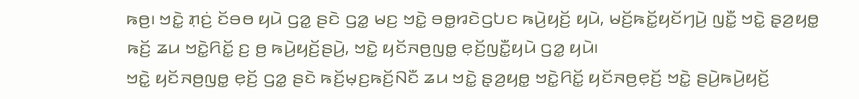ꤒꤥ꤬꤯ ꤠꤢꤧ꤭ ꤊ꤫ꤢꤦ꤬ ꤢꤩꤋꤥ ꤟꤣꤧ ꤞꤤ꤭ ꤔꤢꤧ ꤞꤤ꤭ ꤗꤢ꤬ ꤠꤢꤧ꤭ ꤋꤥ꤭ꤙꤢꤧꤞꤝꤢ ꤒꤣꤧ꤬ꤟꤢꤩ꤬ ꤟꤣꤧ, ꤗꤢꤩ꤬ꤒꤢꤩ꤭ꤟꤢꤩꤚꤣꤧ꤬ ꤜꤢꤪ꤭ ꤠꤢꤧ꤭ ꤔ꤫ꤤ꤬ꤟꤥ꤭ ꤒꤢꤩ꤬ ꤘꤣ ꤠꤢꤧ꤭ꤖꤢꤩ꤭ ꤢ꤬ ꤥ꤬ ꤒꤣꤧ꤬ꤟꤢꤩ꤬ꤔꤣꤧ꤬, ꤠꤢꤧ꤭ ꤟꤢꤩꤏꤥ꤬ꤜꤥ꤭ ꤕ꤫ꤢꤩ꤬ꤜꤢꤪ꤭ꤟꤣꤧ ꤞꤤ꤭ ꤟꤣꤧ꤯
ꤠꤢꤧ꤭ ꤟꤢꤩꤏꤥ꤬ꤜꤥ꤭ ꤕ꤫ꤢꤩ꤬ ꤞꤤ꤭ ꤔꤢꤧ ꤒꤢꤩ꤬ꤗ꤫ꤢ꤬ꤒꤢꤩ꤬ꤡꤢꤪ ꤘꤣ ꤠꤢꤧ꤭ ꤔ꤫ꤤ꤬ꤟꤥ꤭ ꤠꤢꤧ꤭ꤖꤢꤩ꤭ ꤟꤢꤩꤏꤥ꤬ꤕ꤫ꤢꤩ꤬ ꤠꤢꤧ꤭ ꤔꤣꤧ꤬ꤒꤣꤧ꤬ꤟꤢꤩ꤬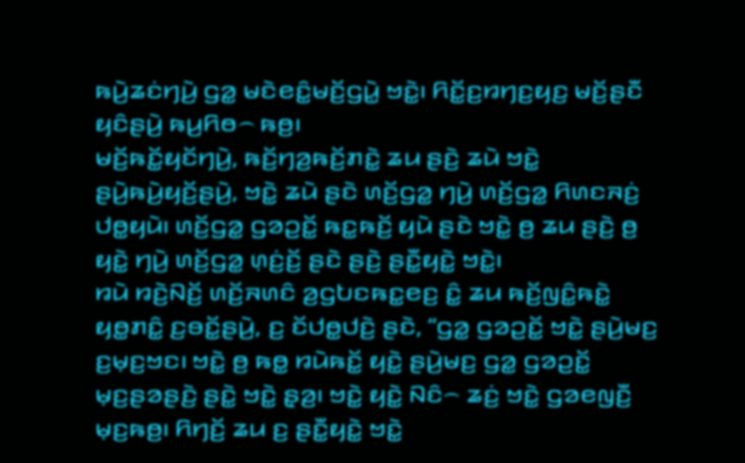ꤒꤣꤧ꤬ꤘꤢꤦꤚꤣꤧ꤬ ꤞꤤ꤭ ꤗꤢꤧꤕꤢꤨ꤭ꤗꤢꤩ꤬ꤞꤣꤧ꤭ ꤠꤢꤧ꤭꤯ ꤖꤢꤩ꤭ꤢ꤬ꤙꤚꤢ꤬ꤟꤢ꤬ ꤗꤢꤩ꤬ꤔꤢꤪ ꤟꤢꤨꤔꤣꤧ꤬ ꤒꤣ꤬ꤖꤥ꤮ ꤒꤥ꤬꤯
ꤗꤢꤩ꤬ꤒꤢꤩ꤭ꤟꤢꤩꤚꤣꤧ꤬, ꤒꤢꤩ꤬ꤚꤤ꤬ꤒꤢꤩ꤬ꤊꤢꤧ꤭ ꤘꤣ ꤔꤢꤧ꤬ ꤘꤣꤧ ꤠꤢꤧ꤭ ꤔꤣꤧ꤬ꤒꤣꤧ꤬ꤟꤢꤩ꤬ꤔꤣꤧ꤬, ꤠꤢꤧ꤭ ꤘꤣꤧ ꤔꤢꤧ ꤛꤢꤩ꤬ꤞꤤ꤭ ꤚꤣꤧ꤬ ꤛꤢꤩ꤬ꤞꤤ꤭ ꤖꤛꤢꤏꤢꤦ꤬ ꤓꤥ꤭ꤟꤣꤧ꤯ ꤛꤢꤩ꤬ꤞꤤ꤭ ꤞꤤꤑꤢꤩ꤭ ꤒꤢ꤭ꤒꤢꤩ꤬ ꤟꤣꤧ ꤔꤢꤧ ꤠꤢꤧ꤭ ꤥ꤬ ꤘꤣ ꤔꤢꤧ꤬ ꤥ꤬ ꤟꤢꤧ꤭ ꤚꤣꤧ꤬ ꤛꤢꤩ꤬ꤞꤤ꤭ ꤛ꤫ꤢꤦ꤬ꤢꤩ꤬ ꤔꤢꤧ ꤔꤢꤧ꤬ ꤔꤢꤪ꤭ꤟꤢꤧ꤭ ꤠꤢꤧ꤭꤯
ꤙꤣꤧ ꤙꤢꤧ꤬ꤡꤢꤩ꤬ ꤛꤢꤩ꤬ꤏꤛꤢꤨ ꤤ꤬ꤞꤝꤢꤒꤢ꤭ꤕꤢ꤬ ꤢꤨ꤭ ꤘꤣ ꤒꤢꤩ꤬ꤜꤢꤨ꤭ꤒꤢꤧ꤭ ꤟꤥ꤭ꤊꤢꤨ꤭ ꤢ꤬ꤋꤢꤩ꤭ꤔꤣꤧ꤬, ꤢ꤬ ꤢꤩꤓꤥ꤭ꤓꤢꤧ꤬ ꤔꤢꤧ, “ꤞꤤ꤭ ꤞꤤꤑꤢꤩ꤭ ꤠꤢꤧ꤭ ꤔꤣꤧ꤬ꤗꤢ꤬ ꤢ꤬ꤗ꤫ꤢ꤬ꤠꤢ꤯ ꤠꤢꤧ꤭ ꤥ꤬ ꤒꤥ꤭ ꤙꤣꤧꤒꤢꤩ꤭ ꤟꤢꤧ꤭ ꤔꤣꤧ꤬ꤗꤢ꤬ ꤞꤤ꤭ ꤞꤤꤑꤢꤩ꤭ ꤗ꤫ꤢ꤬ꤔꤤꤔꤢꤧ꤬ ꤔꤢꤧ꤭ ꤠꤢꤧ꤭ ꤔ꤫ꤤ꤬꤯ ꤠꤢꤧ꤭ ꤟꤢꤧ꤭ ꤡꤢꤨ꤮ ꤘꤢꤦ꤬ ꤠꤢꤧ꤭ ꤞꤤꤕꤜꤢꤪ꤬ ꤗ꤫ꤢ꤬ꤒꤥ꤬꤯ ꤖꤚꤢꤩ꤬ ꤘꤣ ꤢ꤬ ꤔꤢꤪ꤭ꤟꤢꤧ꤭ ꤠꤢꤧ꤭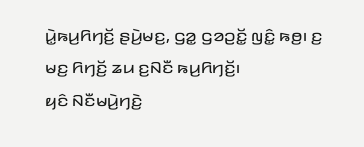ꤣꤧ꤭ꤒꤣ꤬ꤖꤚꤢꤩ꤬ ꤔꤣꤧ꤬ꤗꤢ꤬, ꤞꤤ꤭ ꤞꤤꤑꤢꤩ꤭ ꤜꤢꤨ꤭ ꤒꤥ꤬꤯ ꤢ꤬ ꤗꤢ꤬ ꤖꤚꤢꤩ꤬ ꤘꤣ ꤢ꤬ꤡꤢꤪ ꤒꤣ꤬ꤖꤚꤢꤩ꤬꤯
ꤟꤢꤨ ꤡꤢꤪꤗꤣꤧ꤬ꤚꤢꤧ꤬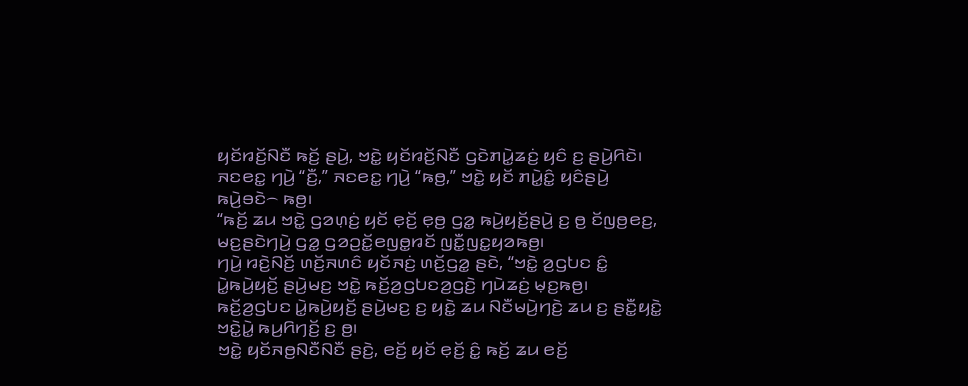ꤟꤢꤩꤙꤢꤩ꤬ꤡꤢꤪ ꤒꤢꤩ꤬ ꤔꤣꤧ꤬, ꤠꤢꤧ꤭ ꤟꤢꤩꤙꤢꤩ꤬ꤡꤢꤪ ꤞꤢꤧꤊꤣꤧ꤭ꤘꤢꤦ꤬ ꤟꤢꤨ ꤢ꤬ ꤔꤣꤧ꤬ꤖꤢꤧ꤯ ꤏꤢꤕꤢ꤭ ꤚꤣꤧ꤬ “ꤢꤪ꤬,” ꤏꤢꤕꤢ꤭ ꤚꤣꤧ꤬ “ꤒꤥ꤬,” ꤠꤢꤧ꤭ ꤟꤢꤩ ꤊꤣꤧ꤭ꤢꤨ꤭ ꤟꤢꤨꤔꤣꤧ꤬ ꤒꤣꤧ꤬ꤋꤢꤧ꤮ ꤒꤥ꤬꤯
“ꤒꤢꤩ꤬ ꤘꤣ ꤠꤢꤧ꤭ ꤞꤤꤛ꤫ꤢꤦ꤬ ꤟꤢꤩ ꤕ꤫ꤢꤩ꤬ ꤕ꤫ꤥ꤬ ꤞꤤ꤭ ꤒꤣꤧ꤬ꤟꤢꤩ꤬ꤔꤣꤧ꤬ ꤢ꤬ ꤥ꤬ ꤢꤩꤜꤥ꤬ꤕꤢ꤬, ꤗꤢ꤬ꤔꤢꤧꤚꤣꤧ꤬ ꤞꤤ꤭ ꤞꤤꤑꤢꤩ꤭ꤕꤜꤥ꤭ꤙꤢꤩ ꤜꤢꤪ꤭ꤜꤢ꤭ꤟꤤꤒꤥ꤬꤯
ꤚꤣꤧ꤬ ꤙꤢꤧ꤬ꤡꤢꤩ꤬ ꤛꤢꤩ꤬ꤏꤛꤢꤨ ꤟꤢꤩꤏꤢꤦ꤬ ꤛꤢꤩ꤬ꤞꤤ꤭ ꤔꤢꤧ, “ꤠꤢꤧ꤭ ꤤ꤬ꤞꤝꤢ ꤢꤨ꤭ ꤣꤧ꤭ꤒꤣꤧ꤬ꤟꤢꤩ꤬ ꤔꤣꤧ꤬ꤗꤢ꤬ ꤠꤢꤧ꤭ ꤒꤢꤩ꤬ꤤ꤬ꤞꤝꤢꤤ꤬ꤞꤢꤧ꤬ ꤚꤣꤧꤘꤢꤦ꤬ ꤗ꤫ꤢ꤬ꤒꤥ꤬꤯ ꤒꤢꤩ꤬ꤤ꤬ꤞꤝꤢ ꤣꤧ꤭ꤒꤣꤧ꤬ꤟꤢꤩ꤬ ꤔꤣꤧ꤬ꤗꤢ꤬ ꤢ꤬ ꤟꤢꤧ꤭ ꤘꤣ ꤡꤢꤪꤗꤣꤧ꤬ꤚꤢꤧ꤬ ꤘꤣ ꤢ꤬ ꤔꤢꤪ꤭ꤟꤢꤧ꤭ ꤠꤢꤧ꤭ꤣꤧ꤭ ꤒꤣ꤬ꤖꤚꤢꤩ꤬ ꤢ꤬ ꤥ꤬꤯
ꤠꤢꤧ꤭ ꤟꤢꤩꤏꤥ꤬ꤡꤢꤪꤡꤢꤪ ꤔꤢꤧ꤬, ꤕꤢꤩ꤬ ꤟꤢꤩ ꤕ꤫ꤢꤩ꤬ ꤢꤨ꤭ ꤒꤢꤩ꤬ ꤘꤣ ꤕꤢꤩ꤬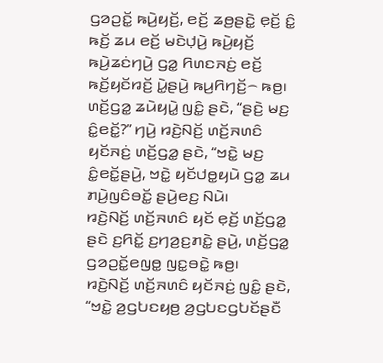ꤞꤤꤑꤢꤩ꤭ ꤒꤣꤧ꤬ꤟꤢꤩ꤬, ꤕꤢꤩ꤬ ꤘꤥ꤬ꤔꤢꤧ꤭ ꤕ꤫ꤢꤩ꤬ ꤢꤨ꤭ ꤒꤢꤩ꤬ ꤘꤣ ꤕꤢꤩ꤬ ꤗꤢꤧꤓ꤫ꤣꤧ꤬ ꤒꤣꤧ꤬ꤟꤢꤩ꤬ ꤒꤣꤧ꤬ꤘꤢꤦꤚꤣꤧ꤬ ꤞꤤ꤭ ꤖꤛꤢꤏꤢꤦ꤬ ꤕꤢꤩ꤬ ꤒꤢꤩ꤬ꤟꤢꤩꤙꤢꤩ꤬ ꤣꤧ꤭ꤔꤣꤧ꤬ ꤒꤣ꤬ꤖꤚꤢꤩ꤬꤮ ꤒꤥ꤬꤯
ꤛꤢꤩ꤬ꤞꤤ꤭ ꤘꤣꤧꤟꤣꤧ꤭ ꤜꤢꤨ꤭ ꤔꤢꤧ, “ꤔꤢꤧ꤬ ꤗꤢ꤬ ꤢꤨ꤭ꤕꤢꤩ꤭?” ꤚꤣꤧ꤬ ꤙꤢꤧ꤬ꤡꤢꤩ꤬ ꤛꤢꤩ꤬ꤏꤛꤢꤨ ꤟꤢꤩꤏꤢꤦ꤬ ꤛꤢꤩ꤬ꤞꤤ꤭ ꤔꤢꤧ, “ꤠꤢꤧ꤭ ꤗꤢ꤬ ꤢꤨ꤭ꤕꤢꤩ꤭ꤔꤣꤧ꤬, ꤠꤢꤧ꤭ ꤟꤢꤩꤓꤥ꤭ꤟꤣꤧ ꤞꤤ꤭ ꤘꤣ ꤊꤣꤧ꤬ꤜꤢꤨꤋꤢꤩ꤭ ꤔꤣꤧ꤬ꤕꤢ꤬ ꤡꤣꤧ꤯
ꤙꤢꤧ꤬ꤡꤢꤩ꤬ ꤛꤢꤩ꤬ꤏꤛꤢꤨ ꤟꤢꤩ ꤕ꤫ꤢꤩ꤬ ꤛꤢꤩ꤬ꤞꤤ꤭ ꤔꤢꤧ ꤢ꤬ꤖꤢꤩ꤭ ꤢ꤬ꤚꤤ꤬ꤢ꤬ꤊꤢꤧ꤭ ꤔꤣꤧ꤬, ꤛꤢꤩ꤬ꤞꤤ꤭ ꤞꤤꤑꤢꤩ꤭ꤕꤜꤥ꤭ ꤜꤢ꤭ꤋꤢꤧ꤭ ꤒꤥ꤬꤯
ꤙꤢꤧ꤬ꤡꤢꤩ꤬ ꤛꤢꤩ꤬ꤏꤛꤢꤨ ꤟꤢꤩꤏꤢꤦ꤬ ꤜꤢꤨ꤭ ꤔꤢꤧ, “ꤠꤢꤧ꤭ ꤤ꤬ꤞꤝꤢꤟꤥ꤬ ꤤ꤬ꤞꤝꤢꤞꤝꤢꤩꤔꤢꤪ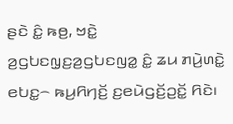ꤔꤢꤧ ꤢꤨ꤭ ꤒꤥ꤬, ꤠꤢꤧ꤭ ꤤ꤬ꤞꤝꤢꤜ꤫ꤢ꤬ꤤ꤬ꤞꤝꤢꤜꤤ꤭ ꤢꤨ꤭ ꤘꤣ ꤊꤣꤧ꤬ꤛꤢꤧ꤭ ꤕꤝꤢ꤭꤮ ꤒꤣ꤬ꤖꤚꤢꤩ꤬ ꤢ꤬ꤕꤣꤧꤞꤢꤩ꤬ꤑꤢꤩ꤭ ꤖꤢꤧ꤯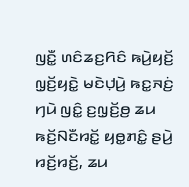ꤜꤢꤪ꤭ ꤛꤢꤨꤘꤢ꤬ꤖꤢꤨ ꤒꤣꤧ꤬ꤟꤢꤩ꤬ ꤜ꤫ꤢꤩ꤬ꤟꤢꤧ꤭ ꤗꤢꤧꤓ꤫ꤣꤧ꤬ ꤒꤢ꤭ꤏꤢꤦ꤬ ꤚꤣꤧ ꤜꤢꤨ꤭ ꤢ꤬ꤜ꤫ꤢꤩ꤬ꤥ꤬ ꤘꤣ ꤒꤢꤩ꤬ꤡꤢꤪꤙꤢꤩ꤭ ꤟꤥ꤭ꤊꤢꤨ꤭ ꤔꤣꤧ꤬ ꤙꤢꤩ꤬ꤙꤢꤩ꤬, ꤘꤣ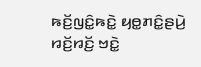ꤒꤢꤩ꤬ꤜꤢꤨ꤭ꤒꤢꤧ꤭ ꤟꤥ꤭ꤊꤢꤨ꤭ꤔꤣꤧ꤬ ꤙꤢꤩ꤬ꤙꤢꤩ꤬ ꤠꤢꤧ꤭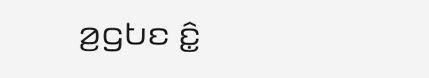ꤤ꤬ꤞꤝꤢ ꤢꤨ꤭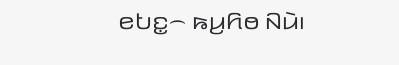ꤕꤝꤢ꤭꤮ ꤒꤣ꤬ꤖꤥ ꤡꤣꤧ꤯